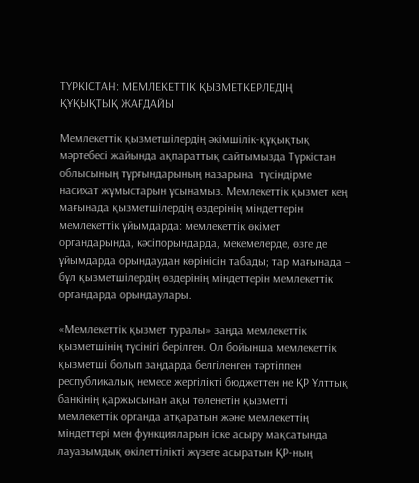ТҮРКІСТАН: МЕМЛЕКЕТТІК ҚЫЗМЕТКЕРЛЕДІҢ ҚҰҚЫҚТЫҚ ЖАҒДАЙЫ

Мемлекеттік қызметшілердің әкімшілік-құқықтық мәртебесі жайында ақпараттық сайтымызда Түркістан облысының тұрғындарының назарына  түсіндірме насихат жұмыстарын ұсынамыз. Мемлекеттік қызмет кең мағынада қызметшілердің өздерінің міндеттерін мемлекеттік ұйымдарда: мемлекеттік өкімет органдарында, кәсіпорындарда, мекемелерде, өзге де ұйымдарда орындаудан көрінісін табады; тар мағынада – бұл қызметшілердің өздерінің міндеттерін мемлекеттік органдарда орындаулары.

«Мемлекеттік қызмет туралы» заңда мемлекеттік қызметшінің түсінігі берілген. Ол бойынша мемлекеттік қызметші болып заңдарда белгіленген тәртіппен республикалық немесе жергілікті бюджеттен не ҚР Ұлттық банкінің қаржысынан ақы төленетін қызметті мемлекеттік органда атқаратын және мемлекеттің міндеттері мен функцияларын іске асыру мақсатында лауазымдық өкілеттілікті жүзеге асыратын ҚР-ның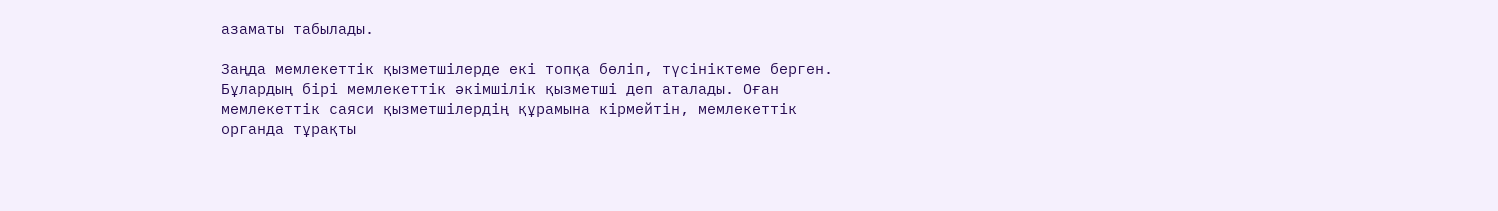азаматы табылады.

Заңда мемлекеттік қызметшілерде екі топқа бөліп, түсініктеме берген. Бұлардың бірі мемлекеттік әкімшілік қызметші деп аталады. Оған мемлекеттік саяси қызметшілердің құрамына кірмейтін, мемлекеттік органда тұрақты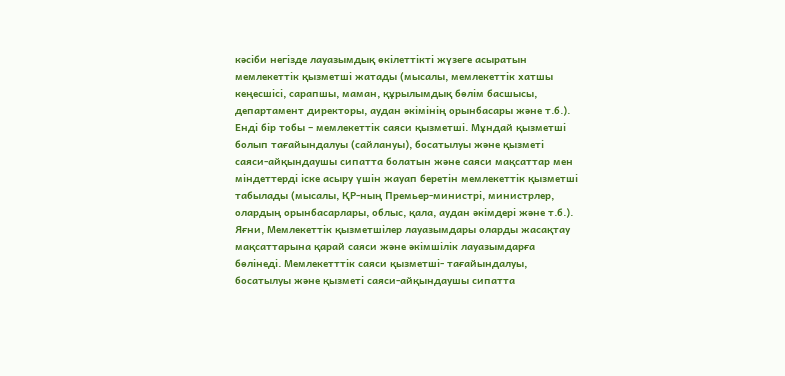кәсіби негізде лауазымдық өкілеттікті жүзеге асыратын мемлекеттік қызметші жатады (мысалы, мемлекеттік хатшы кеңесшісі, сарапшы, маман, құрылымдық бөлім басшысы, департамент директоры, аудан әкімінің орынбасары және т.б.). Енді бір тобы – мемлекеттік саяси қызметші. Мұндай қызметші болып тағайындалуы (сайлануы), босатылуы және қызметі саяси-айқындаушы сипатта болатын және саяси мақсаттар мен міндеттерді іске асыру үшін жауап беретін мемлекеттік қызметші табылады (мысалы, ҚР-ның Премьер-министрі, министрлер, олардың орынбасарлары, облыс, қала, аудан әкімдері және т.б.). Яғни, Мемлекеттік қызметшілер лауазымдары оларды жасақтау мақсаттарына қарай саяси және әкімшілік лауазымдарға бөлінеді. Мемлекетттік саяси қызметші- тағайындалуы, босатылуы және қызметі саяси-айқындаушы сипатта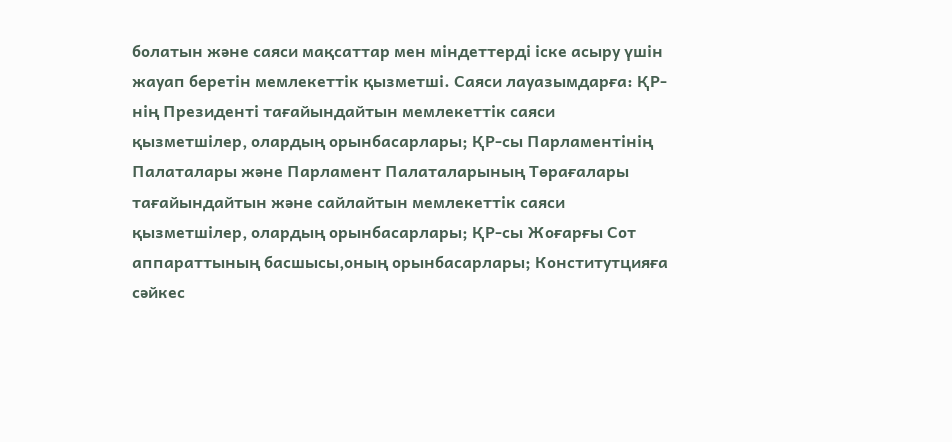болатын және саяси мақсаттар мен міндеттерді іске асыру үшін жауап беретін мемлекеттік қызметші. Саяси лауазымдарға: ҚР-нің Президенті тағайындайтын мемлекеттік саяси қызметшілер, олардың орынбасарлары; ҚР-сы Парламентінің Палаталары және Парламент Палаталарының Төрағалары тағайындайтын және сайлайтын мемлекеттік саяси қызметшілер, олардың орынбасарлары; ҚР-сы Жоғарғы Сот аппараттының басшысы,оның орынбасарлары; Конститутцияға сәйкес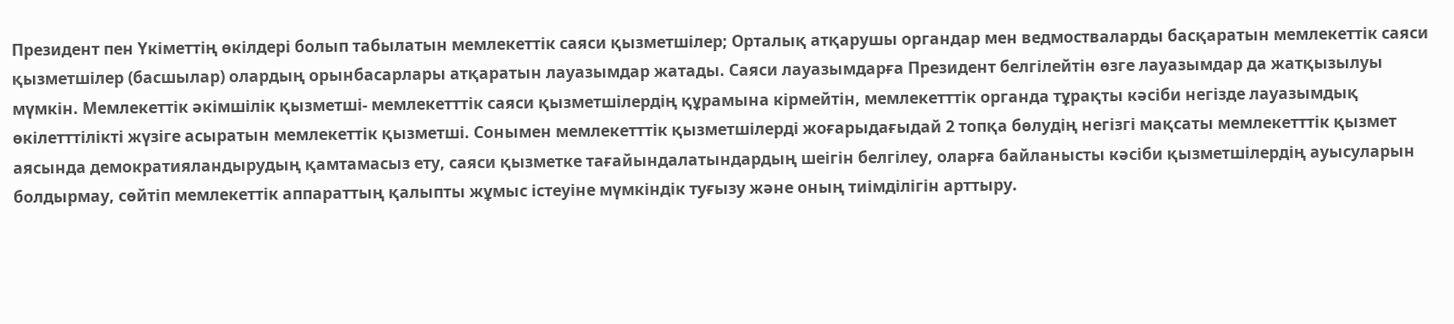Президент пен Үкіметтің өкілдері болып табылатын мемлекеттік саяси қызметшілер; Орталық атқарушы органдар мен ведмостваларды басқаратын мемлекеттік саяси қызметшілер (басшылар) олардың орынбасарлары атқаратын лауазымдар жатады. Саяси лауазымдарға Президент белгілейтін өзге лауазымдар да жатқызылуы мүмкін. Мемлекеттік әкімшілік қызметші- мемлекетттік саяси қызметшілердің құрамына кірмейтін, мемлекетттік органда тұрақты кәсіби негізде лауазымдық өкілетттілікті жүзіге асыратын мемлекеттік қызметші. Сонымен мемлекетттік қызметшілерді жоғарыдағыдай 2 топқа бөлудің негізгі мақсаты мемлекетттік қызмет аясында демократияландырудың қамтамасыз ету, саяси қызметке тағайындалатындардың шеігін белгілеу, оларға байланысты кәсіби қызметшілердің ауысуларын болдырмау, сөйтіп мемлекеттік аппараттың қалыпты жұмыс істеуіне мүмкіндік туғызу және оның тиімділігін арттыру.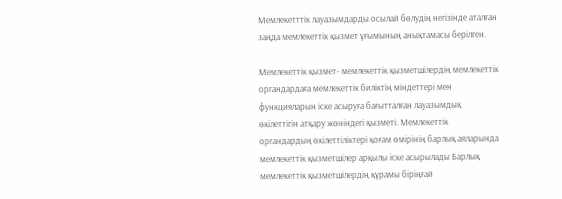Мемлекетттік лауазымдарды осылай бөлудің негізінде аталған заңда мемлекеттік қызмет ұғымының анықтамасы берілген.

Мемлекеттік қызмет- мемлекеттік қызметшілердің мемлекеттік органдардаға мемлекеттік биліктің міндеттері мен функцияларын іске асыруға бағытталған лауазымдық өкілеттігін атқару жөніндегі қызметі. Мемлекеттік органдардың өкілеттіліктері қоғам өмірінің барлық аяларында мемлекеттік қызметшілер арқылы іске асырылады Барлық мемлекеттік қызметшілердің құрамы біріңғай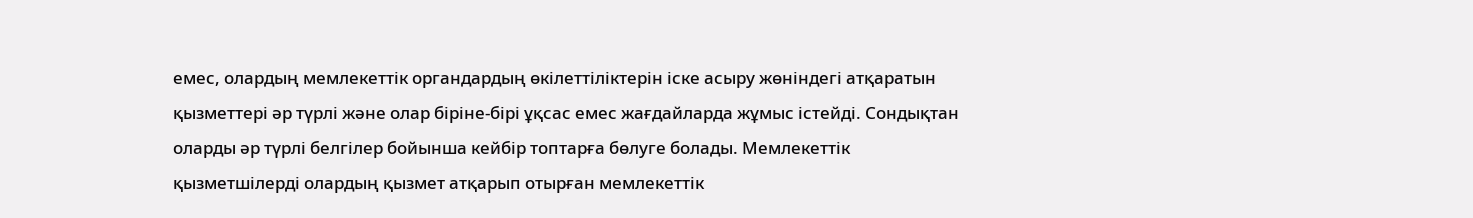емес, олардың мемлекеттік органдардың өкілеттіліктерін іске асыру жөніндегі атқаратын қызметтері әр түрлі және олар біріне-бірі ұқсас емес жағдайларда жұмыс істейді. Сондықтан оларды әр түрлі белгілер бойынша кейбір топтарға бөлуге болады. Мемлекеттік қызметшілерді олардың қызмет атқарып отырған мемлекеттік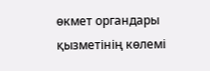өкмет органдары қызметінің көлемі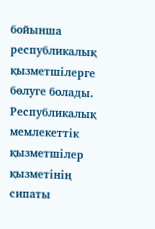бойынша республикалық қызметшілерге бөлуге болады. Республикалық мемлекеттік қызметшілер қызметінің сипаты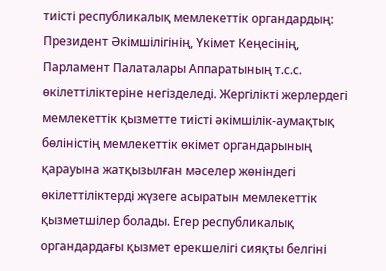тиісті республикалық мемлекеттік органдардың: Президент Әкімшілігінің, Үкімет Кеңесінің, Парламент Палаталары Аппаратының т.с.с. өкілеттіліктеріне негізделеді. Жергілікті жерлердегі мемлекеттік қызметте тиісті әкімшілік-аумақтық бөліністің мемлекеттік өкімет органдарының қарауына жатқызылған мәселер жөніндегі өкілеттіліктерді жүзеге асыратын мемлекеттік қызметшілер болады. Егер республикалық органдардағы қызмет ерекшелігі сияқты белгіні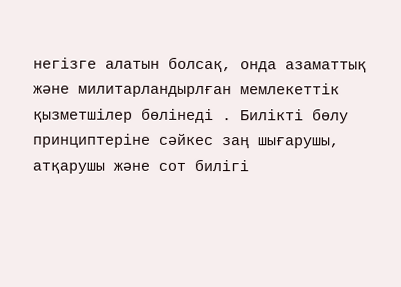негізге алатын болсақ, онда азаматтық және милитарландырлған мемлекеттік қызметшілер бөлінеді . Билікті бөлу принциптеріне сәйкес заң шығарушы, атқарушы және сот билігі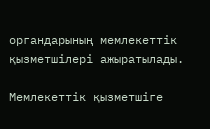органдарының мемлекеттік қызметшілері ажыратылады.

Мемлекеттік қызметшіге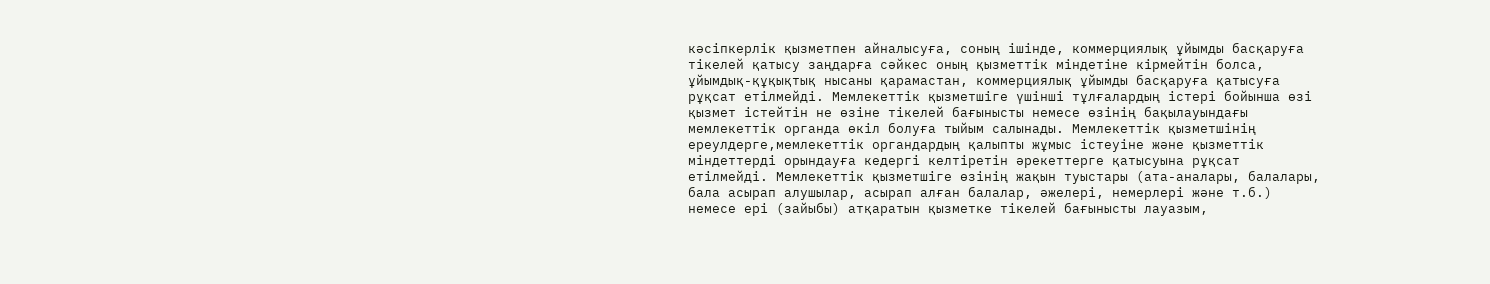кәсіпкерлік қызметпен айналысуға, соның ішінде, коммерциялық ұйымды басқаруға тікелей қатысу заңдарға сәйкес оның қызметтік міндетіне кірмейтін болса, ұйымдық-құқықтық нысаны қарамастан, коммерциялық ұйымды басқаруға қатысуға рұқсат етілмейді. Мемлекеттік қызметшіге үшінші тұлғалардың істері бойынша өзі қызмет істейтін не өзіне тікелей бағынысты немесе өзінің бақылауындағы мемлекеттік органда өкіл болуға тыйым салынады. Мемлекеттік қызметшінің ереулдерге,мемлекеттік органдардың қалыпты жұмыс істеуіне және қызметтік міндеттерді орындауға кедергі келтіретін әрекеттерге қатысуына рұқсат етілмейді. Мемлекеттік қызметшіге өзінің жақын туыстары (ата-аналары, балалары, бала асырап алушылар, асырап алған балалар, әжелері, немерлері және т.б.) немесе ері (зайыбы) атқаратын қызметке тікелей бағынысты лауазым,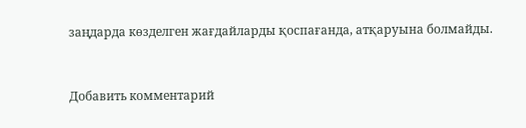заңдарда көзделген жағдайларды қоспағанда, атқаруына болмайды.



Добавить комментарий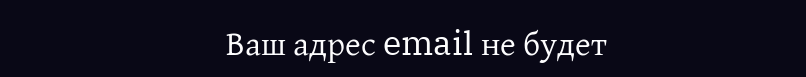Ваш адрес email не будет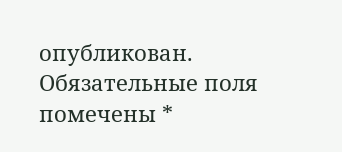опубликован. Обязательные поля помечены *